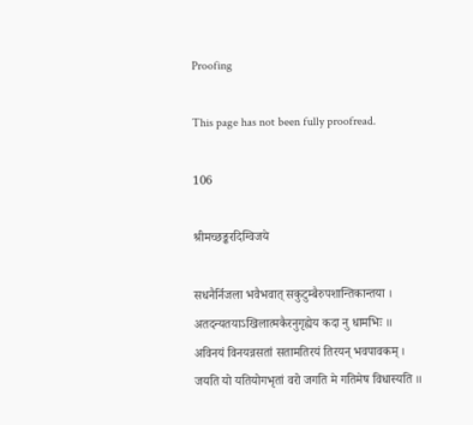Proofing

This page has not been fully proofread.

106

श्रीमच्छङ्करदिग्विजये

सधनैर्निजला भवैभवात् सकुटुम्बैरुपशान्तिकान्तया ।
अतदन्यतयाऽखिलात्मकैरनुगृह्येय कदा नु धामभिः ॥
अविनयं विनयन्नसतां सतामतिरयं तिरयन् भवपावकम् ।
जयति यो यतियोगभृतां वरो जगति मे गतिमेष विधास्यति ॥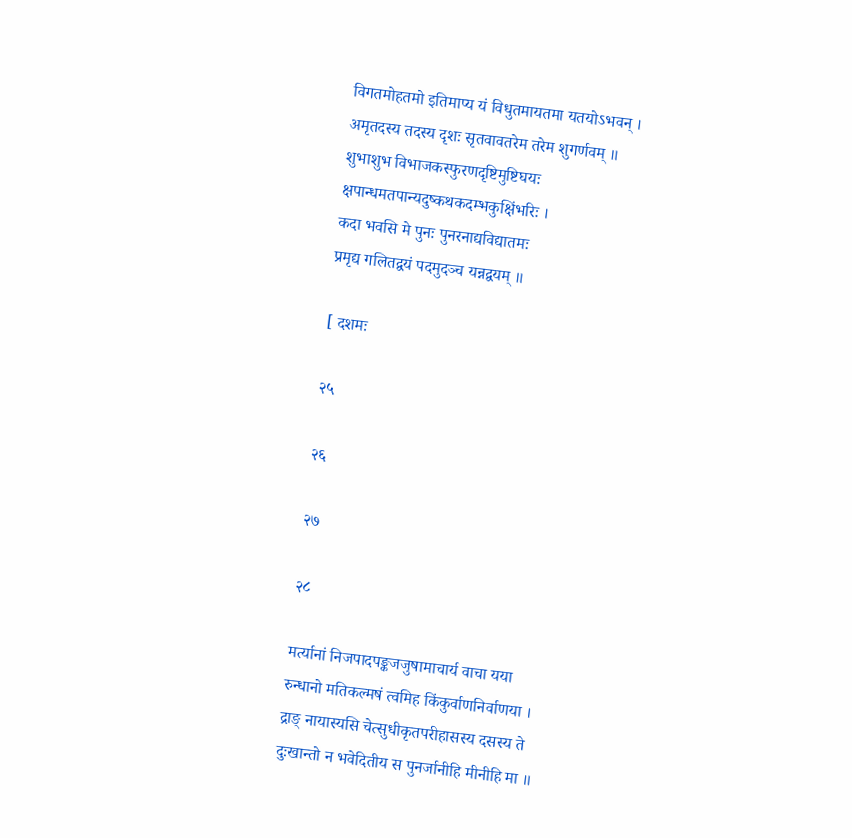विगतमोहतमो इतिमाप्य यं विधुतमायतमा यतयोऽभवन् ।
अमृतदस्य तदस्य दृशः सृतवावतरेम तरेम शुगर्णवम् ॥
शुभाशुभ विभाजकस्फुरणदृष्टिमुष्टिघयः
क्षपान्धमतपान्यदुष्कथकदम्भकुक्षिंभरिः ।
कदा भवसि मे पुनः पुनरनाद्यविद्यातमः
प्रमृद्य गलितद्वयं पदमुदञ्च यन्नद्वयम् ॥

[ दशमः

२५

२६

२७

२८

मर्त्यानां निजपादपङ्कजजुषामाचार्य वाचा यया
रुन्धानो मतिकल्मषं त्वमिह किंकुर्वाणनिर्वाणया ।
द्राङ् नायास्यसि चेत्सुधीकृतपरीहासस्य दसस्य ते
दुःखान्तो न भवेदितीय स पुनर्जानीहि मीनीहि मा ॥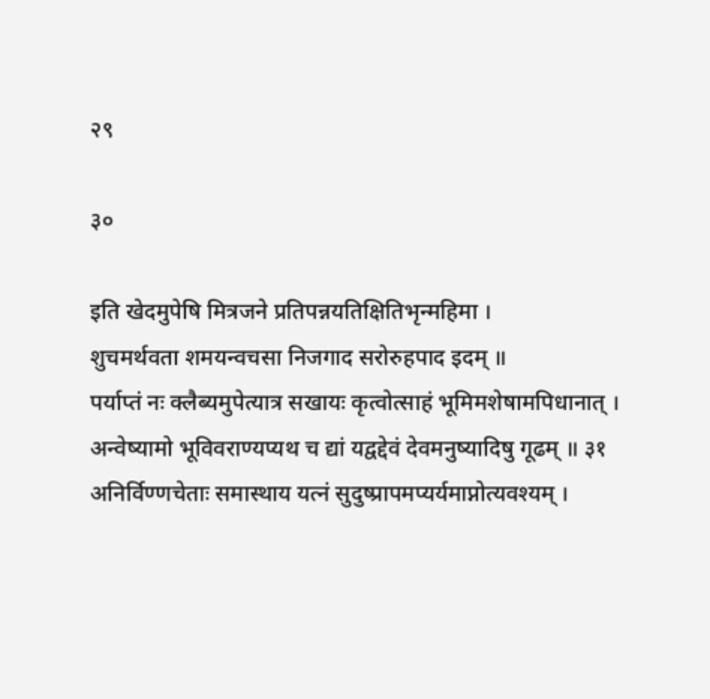२९

३०

इति खेदमुपेषि मित्रजने प्रतिपन्नयतिक्षितिभृन्महिमा ।
शुचमर्थवता शमयन्वचसा निजगाद सरोरुहपाद इदम् ॥
पर्याप्तं नः क्लैब्यमुपेत्यात्र सखायः कृत्वोत्साहं भूमिमशेषामपिधानात् ।
अन्वेष्यामो भूविवराण्यप्यथ च द्यां यद्वद्देवं देवमनुष्यादिषु गूढम् ॥ ३१
अनिर्विण्णचेताः समास्थाय यत्नं सुदुष्प्रापमप्यर्यमाप्नोत्यवश्यम् ।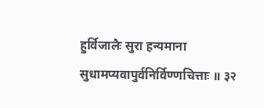हुर्विजालैः सुरा हन्यमाना सुधामप्यवापुर्वनिर्विण्णचित्ताः ॥ ३२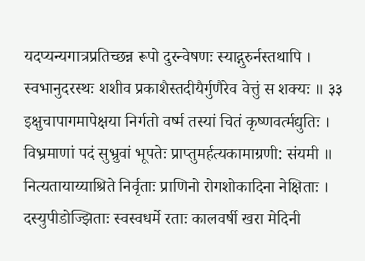यदप्यन्यगात्रप्रतिच्छन्न रूपो दुरन्वेषणः स्याद्गुरुर्नस्तथापि ।
स्वभानुदरस्थः शशीव प्रकाशैस्तदीयैर्गुणैरेव वेत्तुं स शक्यः ॥ ३३
इक्षुचापागमापेक्षया निर्गतो वर्ष्म तस्यां चितं कृष्णवर्त्मद्युतिः ।
विभ्रमाणां पदं सुभ्रुवां भूपतेः प्राप्तुमर्हत्यकामाग्रणी: संयमी ॥
नित्यतायाय्याश्रिते निर्वृताः प्राणिनो रोगशोकादिना नेक्षिताः ।
दस्युपीडोज्झिताः स्वस्वधर्मे रताः कालवर्षी खरा मेदिनी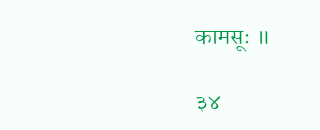कामसूः ॥

३४